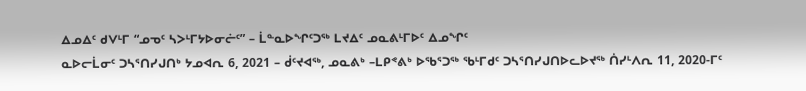ᐃᓄᐃᑦ ᑯᐯᒻᒥ “ᓄᓀᑦ ᓴᐳᒻᒥᔭᐅᓂᓖᑦ” – ᒫᓐᓇᐅᖏᑦᑐᖅ ᒪᔪᐃᑦ ᓄᓇᕕᒻᒥᐅᑦ ᐃᓄᖏᑦ
ᓇᐅᓕᒫᓂᑦ ᑐᓴᕐᑎᓯᒍᑎᒃ ᔭᓄᐊᕆ 6, 2021 – ᑰᑦᔪᐊᖅ, ᓄᓇᕕᒃ –ᒪᑭᕝᕕᒃ ᐅᖃᕐᑐᖅ ᖃᒻᒥᑯᑦ ᑐᓴᕐᑎᓯᒍᑎᐅᓚᐅᔪᖅ ᑏᓯᒻᐱᕆ 11, 2020-ᒥᑦ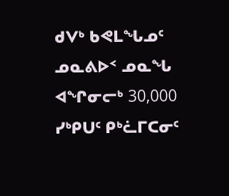ᑯᐯᒃ ᑲᕙᒪᖓᓄᑦ ᓄᓇᕕᐅᑉ ᓄᓇᖓ ᐊᖏᓂᓕᒃ 30,000 ᓯᒃᑭᑌᑦ ᑭᒃᓛᒥᑕᓂᑦ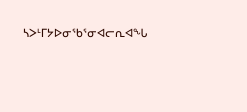ᓴᐳᒻᒥᔭᐅᓂᖃᕐᓂᐊᓕᕆᐊᖓ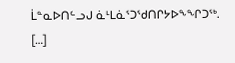ᒫᓐᓇᐅᑎᓪᓗᒍ ᓈᒻᒪᓈᕐᑐᖁᑎᒋᔭᐅᖕᖏᑐᖅ. […]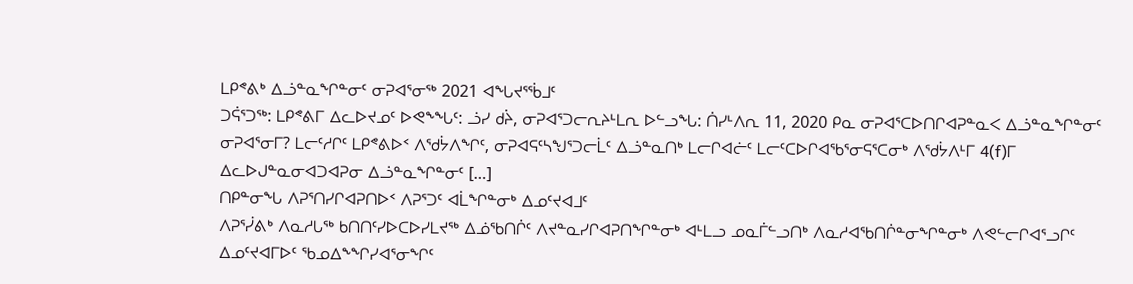ᒪᑭᕝᕕᒃ ᐃᓘᓐᓇᖏᓐᓂᑦ ᓂᕈᐊᕐᓂᖅ 2021 ᐊᖓᔪᕐᖄᒧᑦ
ᑐᕌᕐᑐᖅ: ᒪᑭᕝᕕᒥ ᐃᓚᐅᔪᓄᑦ ᐅᕙᖕᖓᑦ: ᓘᓯ ᑯᔩ, ᓂᕈᐊᕐᑐᓕᕆᔨᒻᒪᕆ ᐅᓪᓗᖓ: ᑏᓯᒻᐱᕆ 11, 2020 ᑭᓇ ᓂᕈᐊᕐᑕᐅᑎᒋᐊᕈᓐᓇᐸ ᐃᓘᓐᓇᖏᓐᓂᑦ ᓂᕈᐊᕐᓂᒥ? ᒪᓕᑦᓱᒋᑦ ᒪᑭᕝᕕᐅᑉ ᐱᖁᔮᐱᖏᑦ, ᓂᕈᐊᕋᑦᓴᖑᕐᑐᓕᒫᑦ ᐃᓘᓐᓇᑎᒃ ᒪᓕᒋᐊᓖᑦ ᒪᓕᑦᑕᐅᒋᐊᖃᕐᓂᕋᕐᑕᓂᒃ ᐱᖁᔮᐱᒻᒥ 4(f)ᒥ ᐃᓚᐅᒍᓐᓇᓂᐊᑐᐊᕈᓂ ᐃᓘᓐᓇᖏᓐᓂᑦ […]
ᑎᑭᓐᓂᖓ ᐱᕈᕐᑎᓯᒋᐊᕈᑎᐅᑉ ᐱᕈᕐᑐᑦ ᐊᒫᖏᓐᓂᒃ ᐃᓄᑦᔪᐊᒧᑦ
ᐱᕈᕐᓰᕕᒃ ᐱᓇᓱᒐᖅ ᑲᑎᑎᑦᓯᐅᑕᐅᓯᒪᔪᖅ ᐃᓅᖃᑎᒌᑦ ᐱᔪᓐᓇᓯᒋᐊᕈᑎᖏᓐᓂᒃ ᐊᒻᒪᓗ ᓄᓇᒦᓪᓗᑎᒃ ᐱᓇᓱᐊᖃᑎᒌᓐᓂᖏᓐᓂᒃ ᐱᕙᓪᓕᒋᐊᕐᓗᒋᑦ ᐃᓄᑦᔪᐊᒥᐅᑦ ᖃᓄᐃᖕᖏᓯᐊᕐᓂᖏᑦ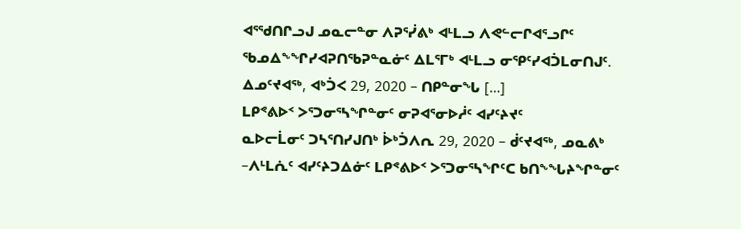ᐊᕐᖁᑎᒋᓗᒍ ᓄᓇᓕᓐᓂ ᐱᕈᕐᓰᕕᒃ ᐊᒻᒪᓗ ᐱᕙᓪᓕᒋᐊᕐᓗᒋᑦ ᖃᓄᐃᖕᖏᓯᐊᕈᑎᖃᕈᓐᓇᓃᑦ ᐃᒪᕐᒥᒃ ᐊᒻᒪᓗ ᓂᕿᑦᓯᐊᑑᒪᓂᑎᒍᑦ. ᐃᓄᑦᔪᐊᖅ, ᐊᒃᑑᐸ 29, 2020 – ᑎᑭᓐᓂᖓ […]
ᒪᑭᕝᕕᐅᑉ ᐳᕐᑐᓂᕐᓴᖏᓐᓂᑦ ᓂᕈᐊᕐᓂᐅᓲᑦ ᐊᓯᑦᔨᔪᑦ
ᓇᐅᓕᒫᓂᑦ ᑐᓴᕐᑎᓯᒍᑎᒃ ᐆᒃᑑᐱᕆ 29, 2020 – ᑰᑦᔪᐊᖅ, ᓄᓇᕕᒃ –ᐱᒻᒪᕇᑦ ᐊᓯᑦᔨᑐᐃᓃᑦ ᒪᑭᕝᕕᐅᑉ ᐳᕐᑐᓂᕐᓴᖏᑦᑕ ᑲᑎᖕᖓᔨᖏᓐᓂᑦ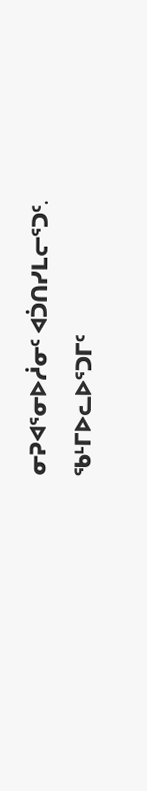ᓂᕈᐊᕐᓂᐅᓲᓂᑦ ᐊᑑᑎᓯᒪᓕᕐᑐᑦ. ᖃᒻᒥᐅᓚᐅᕐᑐᒥᑦ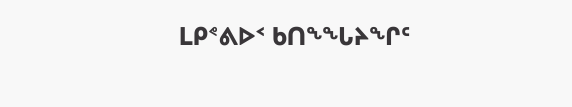ᒪᑭᕝᕕᐅᑉ ᑲᑎᖕᖓᔨᖏᑦ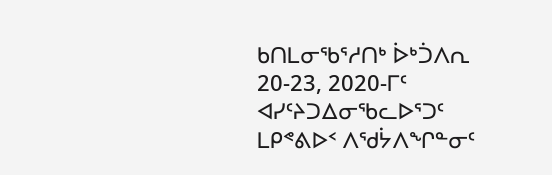ᑲᑎᒪᓂᖃᕐᓱᑎᒃ ᐆᒃᑑᐱᕆ 20-23, 2020-ᒥᑦ ᐊᓯᑦᔨᑐᐃᓂᖃᓚᐅᕐᑐᑦ ᒪᑭᕝᕕᐅᑉ ᐱᖁᔮᐱᖏᓐᓂᑦ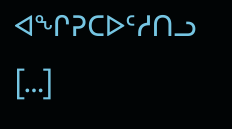ᐊᖏᕈᑕᐅᑦᓱᑎᓗ […]